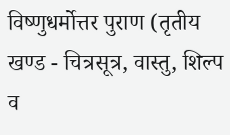विष्णुधर्मोत्तर पुराण (तृतीय खण्ड - चित्रसूत्र, वास्तु, शिल्प व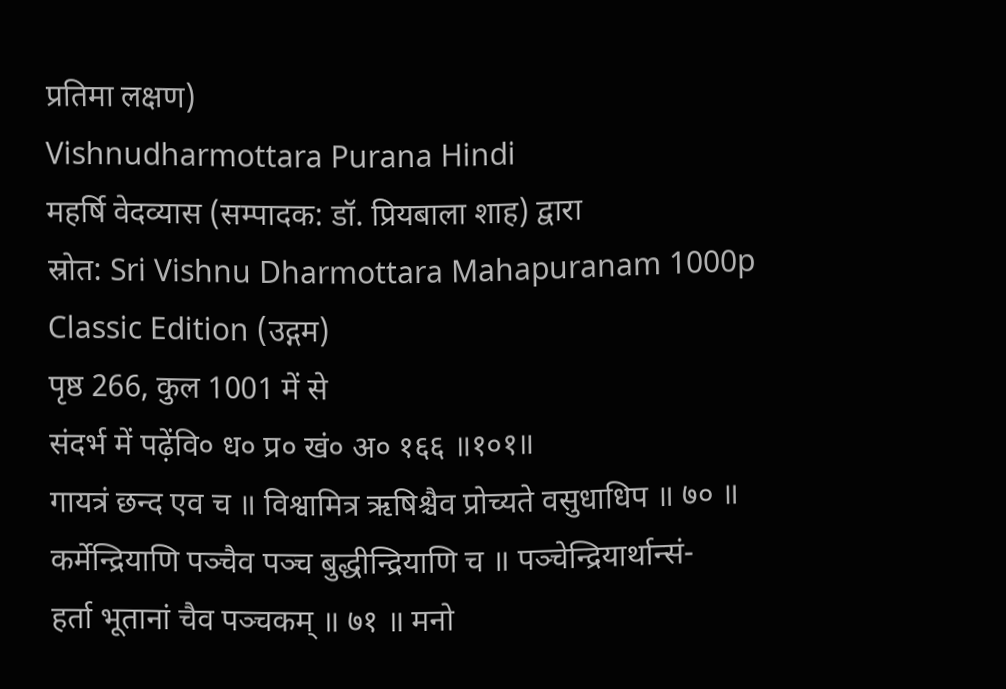प्रतिमा लक्षण)
Vishnudharmottara Purana Hindi
महर्षि वेदव्यास (सम्पादक: डॉ. प्रियबाला शाह) द्वारा
स्रोत: Sri Vishnu Dharmottara Mahapuranam 1000p Classic Edition (उद्गम)
पृष्ठ 266, कुल 1001 में से
संदर्भ में पढ़ेंवि० ध० प्र० खं० अ० १६६ ॥१०१॥
गायत्रं छन्द एव च ॥ विश्वामित्र ऋषिश्चैव प्रोच्यते वसुधाधिप ॥ ७० ॥ कर्मेन्द्रियाणि पञ्चैव पञ्च बुद्धीन्द्रियाणि च ॥ पञ्चेन्द्रियार्थान्सं-
हर्ता भूतानां चैव पञ्चकम् ॥ ७१ ॥ मनो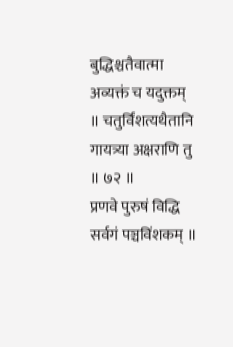बुद्धिश्चतैवात्मा अव्यक्तं च यदुक्तम् ॥ चतुर्विंशत्यथैतानि गायत्र्या अक्षराणि तु ॥ ७२ ॥
प्रणवे पुरुषं विद्धि सर्वगं पञ्चविंशकम् ॥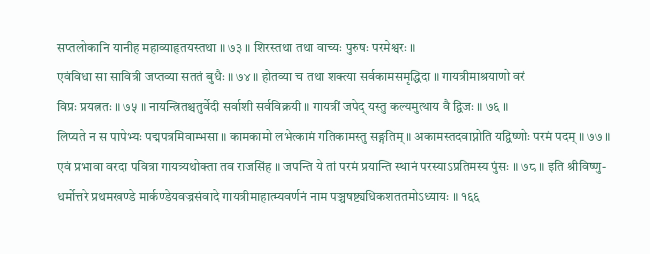सप्तलोकानि यानीह महाव्याहृतयस्तथा ॥ ७३ ॥ शिरस्तथा तथा वाच्यः पुरुषः परमेश्वरः ॥
एवंविधा सा सावित्री जप्तव्या सततं बुधैः ॥ ७४ ॥ होतव्या च तथा शक्त्या सर्वकामसमृद्धिदा ॥ गायत्रीमाश्रयाणो वरं
विप्रः प्रयत्नतः ॥ ७५ ॥ नायन्त्रितश्चतुर्वेदी सर्वाशी सर्वविक्रयी ॥ गायत्रीं जपेद् यस्तु कल्यमुत्थाय वै द्विजः ॥ ७६ ॥
लिप्यते न स पापेभ्यः पद्मपत्रमिवाम्भसा ॥ कामकामो लभेत्कामं गतिकामस्तु सङ्गतिम् ॥ अकामस्तदवाप्नोति यद्विष्णोः परमं पदम् ॥ ७७ ॥
एवं प्रभावा वरदा पवित्रा गायत्र्यथोक्ता तव राजसिंह ॥ जपन्ति ये तां परमं प्रयान्ति स्थानं परस्याऽप्रतिमस्य पुंसः ॥ ७८ ॥ इति श्रीविष्णु-
धर्मोत्तरे प्रथमखण्डे मार्कण्डेयवज्रसंवादे गायत्रीमाहात्म्यवर्णनं नाम पञ्चषष्ट्यधिकशततमोऽध्यायः ॥ १६६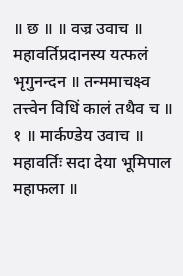॥ छ ॥ ॥ वज्र उवाच ॥
महावर्तिप्रदानस्य यत्फलं भृगुनन्दन ॥ तन्ममाचक्ष्व तत्त्वेन विधिं कालं तथैव च ॥ १ ॥ मार्कण्डेय उवाच ॥ महावर्तिः सदा देया भूमिपाल
महाफला ॥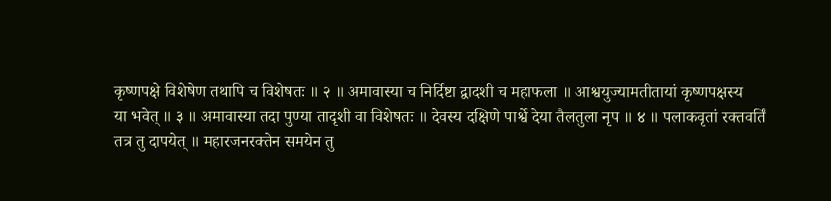कृष्णपक्षे विशेषेण तथापि च विशेषतः ॥ २ ॥ अमावास्या च निर्दिष्टा द्वादशी च महाफला ॥ आश्वयुज्यामतीतायां कृष्णपक्षस्य
या भवेत् ॥ ३ ॥ अमावास्या तदा पुण्या तादृशी वा विशेषतः ॥ देवस्य दक्षिणे पार्श्वे देया तैलतुला नृप ॥ ४ ॥ पलाकवृतां रक्तवर्तिं
तत्र तु दापयेत् ॥ महारजनरक्तेन समयेन तु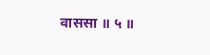वाससा ॥ ५ ॥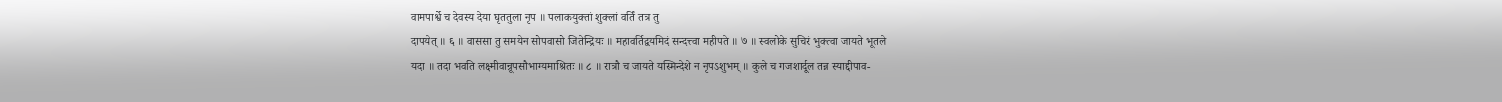वामपार्श्वे च देवस्य देया घृततुला नृप ॥ पलाकयुक्तां शुक्लां वर्तिं तत्र तु
दापयेत् ॥ ६ ॥ वाससा तु समयेन सोपवासो जितेन्द्रियः ॥ महावर्तिद्वयमिदं सन्दत्त्वा महीपते ॥ ७ ॥ स्वलोके सुचिरं भुक्त्वा जायते भूतले
यदा ॥ तदा भवति लक्ष्मीवान्रूपसौभाग्यमाश्रितः ॥ ८ ॥ रात्रौ च जायते यस्मिन्देशे न नृपऽशुभम् ॥ कुले च गजशार्दूल तन्न स्याद्दीपाव-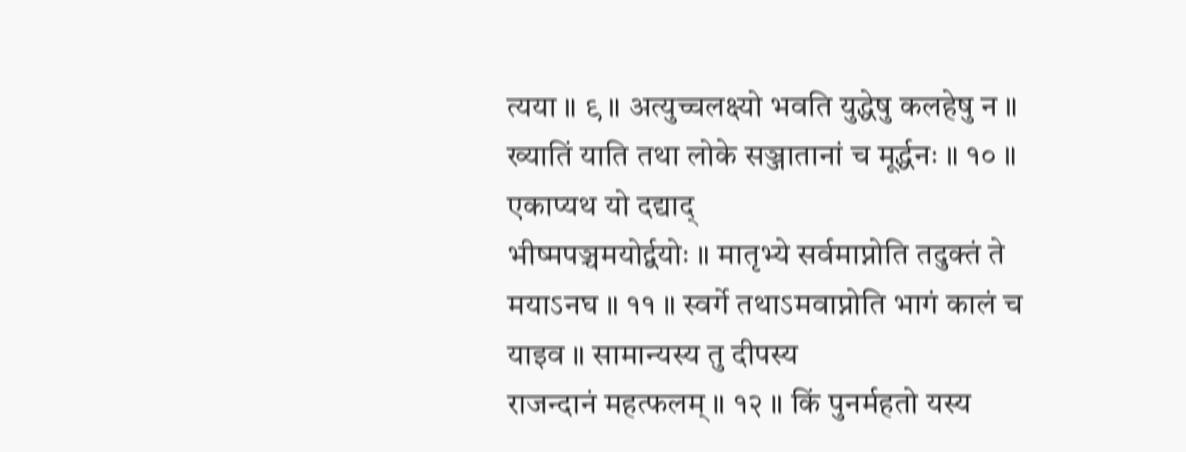त्यया ॥ ९ ॥ अत्युच्चलक्ष्यो भवति युद्धेषु कलहेषु न ॥ ख्यातिं याति तथा लोके सञ्जातानां च मूर्द्धनः ॥ १० ॥ एकाप्यथ यो दद्याद्
भीष्मपञ्चमयोर्द्वयोः ॥ मातृभ्ये सर्वमाप्नोति तदुक्तं ते मयाऽनघ ॥ ११ ॥ स्वर्गे तथाऽमवाप्नोति भागं कालं च याइव ॥ सामान्यस्य तु दीपस्य
राजन्दानं महत्फलम् ॥ १२ ॥ किं पुनर्महतो यस्य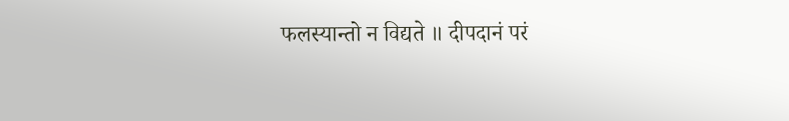फलस्यान्तो न विद्यते ॥ दीपदानं परं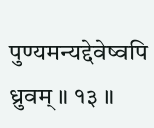पुण्यमन्यद्देवेष्वपि ध्रुवम् ॥ १३ ॥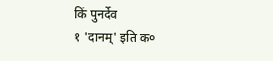किं पुनर्देव
१ 'दानम्' इति क०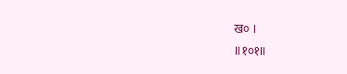ख० ।
॥१०१॥